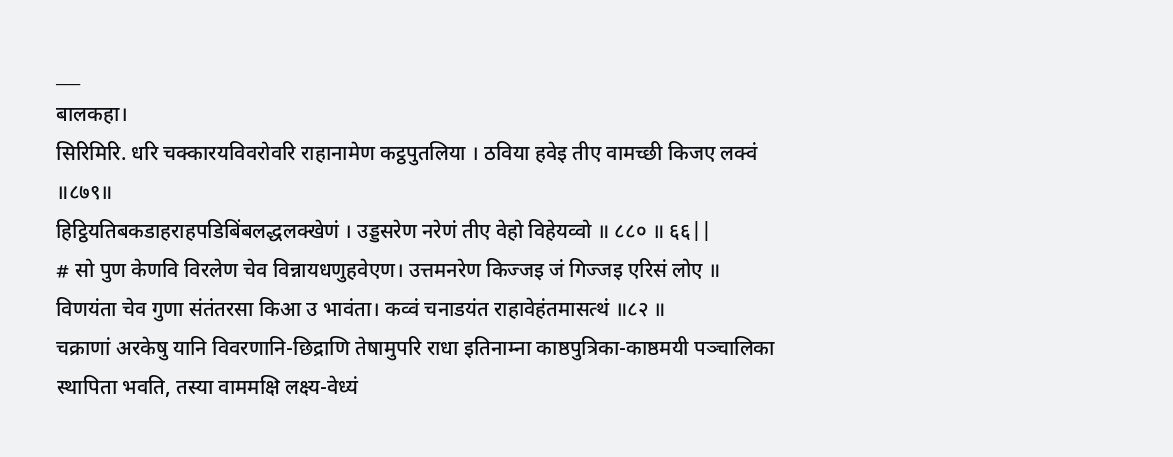___
बालकहा।
सिरिमिरि. धरि चक्कारयविवरोवरि राहानामेण कट्ठपुतलिया । ठविया हवेइ तीए वामच्छी किजए लक्वं ॥८७९॥
हिट्ठियतिबकडाहराहपडिबिंबलद्धलक्खेणं । उड्डसरेण नरेणं तीए वेहो विहेयव्वो ॥ ८८० ॥ ६६||
# सो पुण केणवि विरलेण चेव विन्नायधणुहवेएण। उत्तमनरेण किज्जइ जं गिज्जइ एरिसं लोए ॥ विणयंता चेव गुणा संतंतरसा किआ उ भावंता। कव्वं चनाडयंत राहावेहंतमासत्थं ॥८२ ॥
चक्राणां अरकेषु यानि विवरणानि-छिद्राणि तेषामुपरि राधा इतिनाम्ना काष्ठपुत्रिका-काष्ठमयी पञ्चालिका स्थापिता भवति, तस्या वाममक्षि लक्ष्य-वेध्यं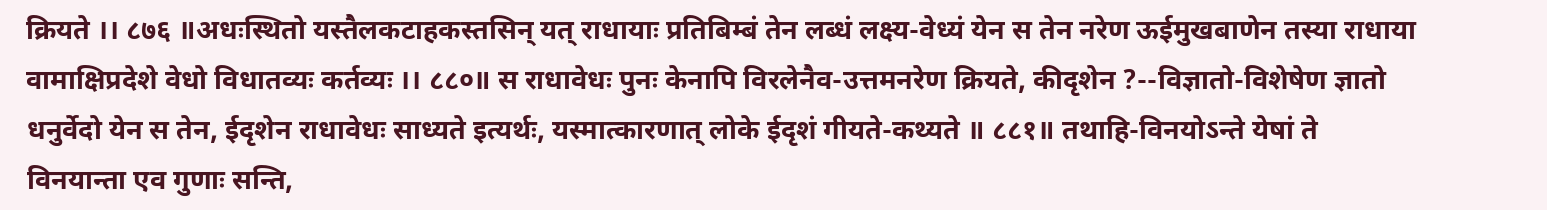क्रियते ।। ८७६ ॥अधःस्थितो यस्तैलकटाहकस्तसिन् यत् राधायाः प्रतिबिम्बं तेन लब्धं लक्ष्य-वेध्यं येन स तेन नरेण ऊईमुखबाणेन तस्या राधाया वामाक्षिप्रदेशे वेधो विधातव्यः कर्तव्यः ।। ८८०॥ स राधावेधः पुनः केनापि विरलेनैव-उत्तमनरेण क्रियते, कीदृशेन ?--विज्ञातो-विशेषेण ज्ञातो धनुर्वेदो येन स तेन, ईदृशेन राधावेधः साध्यते इत्यर्थः, यस्मात्कारणात् लोके ईदृशं गीयते-कथ्यते ॥ ८८१॥ तथाहि-विनयोऽन्ते येषां ते विनयान्ता एव गुणाः सन्ति,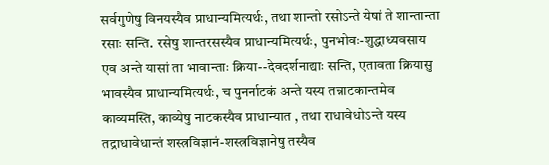सर्वगुणेषु विनयस्यैव प्राधान्यमित्यर्थः, तथा शान्तो रसोऽन्ते येषां ते शान्तान्ता रसाः सन्ति. रसेषु शान्तरसस्यैव प्राधान्यमित्यर्थः, पुनभोवः-शुद्धाध्यवसाय एव अन्ते यासां ता भावान्ताः क्रिया--देवदर्शनाद्याः सन्ति, एतावता क्रियासु भावस्यैव प्राधान्यमित्यर्थः, च पुनर्नाटकं अन्ते यस्य तन्नाटकान्तमेव काव्यमस्ति, काव्येषु नाटकस्यैव प्राधान्यात , तथा राधावेधोऽन्ते यस्य तद्राधावेधान्तं शस्त्रविज्ञानं-शस्त्रविज्ञानेषु तस्यैव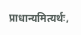प्राधान्यमित्यर्थः,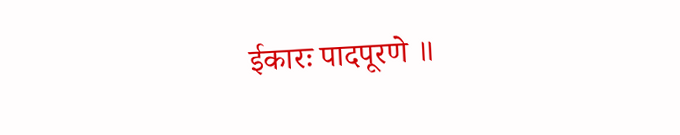ईकारः पादपूरणे ॥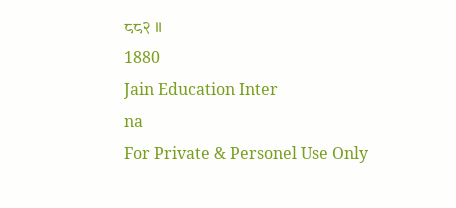८८२ ॥
1880
Jain Education Inter
na
For Private & Personel Use Only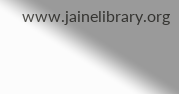www.jainelibrary.org